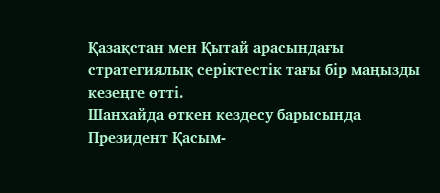Қазақстан мен Қытай арасындағы стратегиялық серіктестік тағы бір маңызды кезеңге өтті.
Шанхайда өткен кездесу барысында Президент Қасым-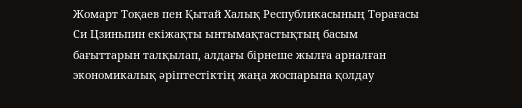Жомарт Тоқаев пен Қытай Халық Республикасының Төрағасы Си Цзиньпин екіжақты ынтымақтастықтың басым бағыттарын талқылап, алдағы бірнеше жылға арналған экономикалық әріптестіктің жаңа жоспарына қолдау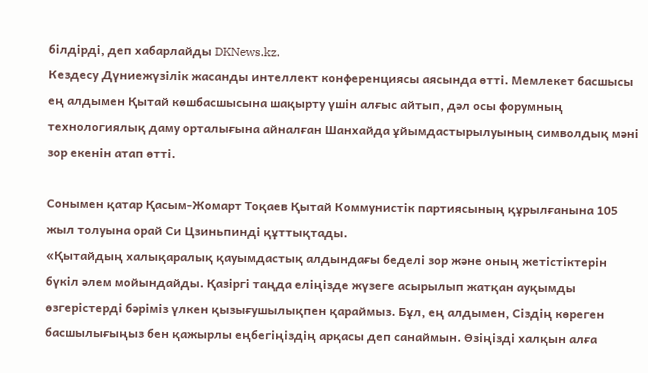білдірді, деп хабарлайды DKNews.kz.
Кездесу Дүниежүзілік жасанды интеллект конференциясы аясында өтті. Мемлекет басшысы ең алдымен Қытай көшбасшысына шақырту үшін алғыс айтып, дәл осы форумның технологиялық даму орталығына айналған Шанхайда ұйымдастырылуының символдық мәні зор екенін атап өтті.

Сонымен қатар Қасым-Жомарт Тоқаев Қытай Коммунистік партиясының құрылғанына 105 жыл толуына орай Си Цзиньпинді құттықтады.
«Қытайдың халықаралық қауымдастық алдындағы беделі зор және оның жетістіктерін бүкіл әлем мойындайды. Қазіргі таңда еліңізде жүзеге асырылып жатқан ауқымды өзгерістерді бәріміз үлкен қызығушылықпен қараймыз. Бұл, ең алдымен, Сіздің көреген басшылығыңыз бен қажырлы еңбегіңіздің арқасы деп санаймын. Өзіңізді халқын алға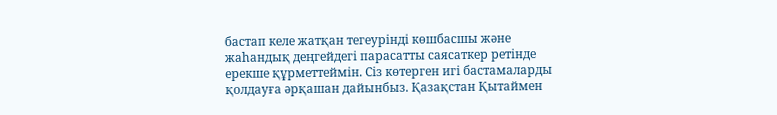бастап келе жатқан тегеурінді көшбасшы және жаһандық деңгейдегі парасатты саясаткер ретінде ерекше құрметтеймін. Сіз көтерген игі бастамаларды қолдауға әрқашан дайынбыз. Қазақстан Қытаймен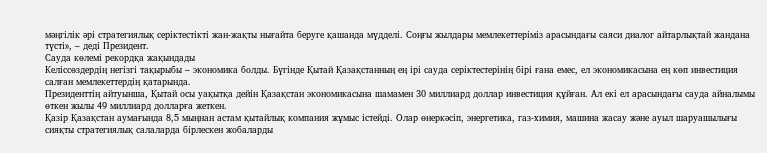мәңгілік әрі стратегиялық серіктестікті жан-жақты нығайта беруге қашанда мүдделі. Соңғы жылдары мемлекеттеріміз арасындағы саяси диалог айтарлықтай жандана түсті», – деді Президент.
Сауда көлемі рекордқа жақындады
Келіссөздердің негізгі тақырыбы – экономика болды. Бүгінде Қытай Қазақстанның ең ірі сауда серіктестерінің бірі ғана емес, ел экономикасына ең көп инвестиция салған мемлекеттердің қатарында.
Президенттің айтуынша, Қытай осы уақытқа дейін Қазақстан экономикасына шамамен 30 миллиард доллар инвестиция құйған. Ал екі ел арасындағы сауда айналымы өткен жылы 49 миллиард долларға жеткен.
Қазір Қазақстан аумағында 8,5 мыңнан астам қытайлық компания жұмыс істейді. Олар өнеркәсіп, энергетика, газ-химия, машина жасау және ауыл шаруашылығы сияқты стратегиялық салаларда бірлескен жобаларды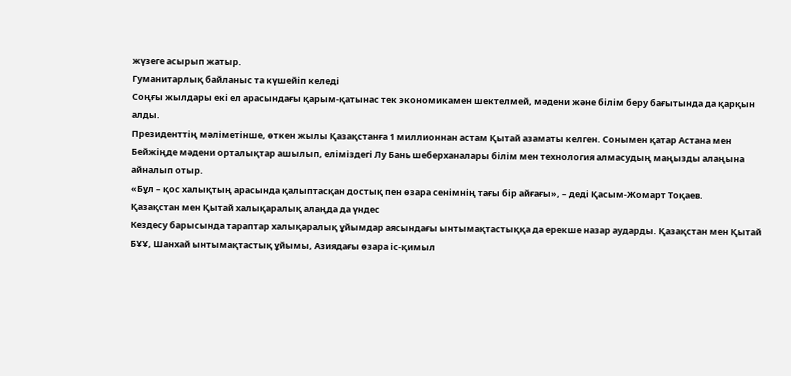жүзеге асырып жатыр.
Гуманитарлық байланыс та күшейіп келеді
Соңғы жылдары екі ел арасындағы қарым-қатынас тек экономикамен шектелмей, мәдени және білім беру бағытында да қарқын алды.
Президенттің мәліметінше, өткен жылы Қазақстанға 1 миллионнан астам Қытай азаматы келген. Сонымен қатар Астана мен Бейжіңде мәдени орталықтар ашылып, еліміздегі Лу Бань шеберханалары білім мен технология алмасудың маңызды алаңына айналып отыр.
«Бұл – қос халықтың арасында қалыптасқан достық пен өзара сенімнің тағы бір айғағы», – деді Қасым-Жомарт Тоқаев.
Қазақстан мен Қытай халықаралық алаңда да үндес
Кездесу барысында тараптар халықаралық ұйымдар аясындағы ынтымақтастыққа да ерекше назар аударды. Қазақстан мен Қытай БҰҰ, Шанхай ынтымақтастық ұйымы, Азиядағы өзара іс-қимыл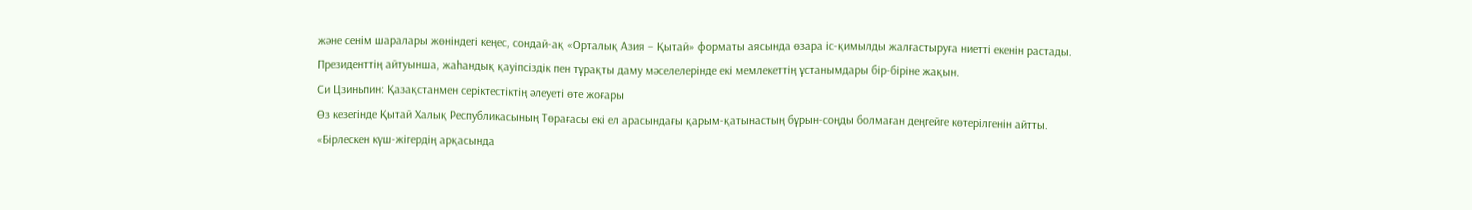және сенім шаралары жөніндегі кеңес, сондай-ақ «Орталық Азия – Қытай» форматы аясында өзара іс-қимылды жалғастыруға ниетті екенін растады.
Президенттің айтуынша, жаһандық қауіпсіздік пен тұрақты даму мәселелерінде екі мемлекеттің ұстанымдары бір-біріне жақын.
Си Цзиньпин: Қазақстанмен серіктестіктің әлеуеті өте жоғары
Өз кезегінде Қытай Халық Республикасының Төрағасы екі ел арасындағы қарым-қатынастың бұрын-соңды болмаған деңгейге көтерілгенін айтты.
«Бірлескен күш-жігердің арқасында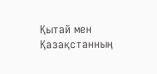Қытай мен Қазақстанның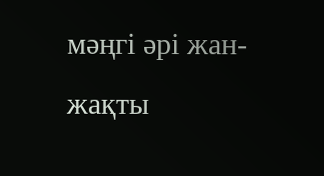мәңгі әрі жан-жақты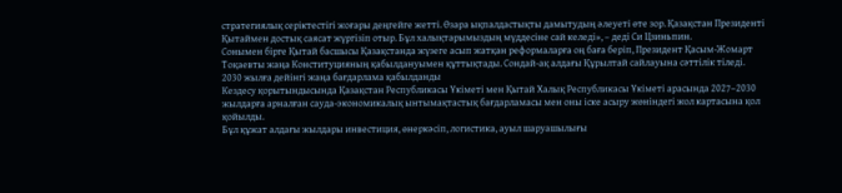стратегиялық серіктестігі жоғары деңгейге жетті. Өзара ықпалдастықты дамытудың әлеуеті өте зор. Қазақстан Президенті Қытаймен достық саясат жүргізіп отыр. Бұл халықтарымыздың мүддесіне сай келеді», – деді Си Цзиньпин.
Сонымен бірге Қытай басшысы Қазақстанда жүзеге асып жатқан реформаларға оң баға беріп, Президент Қасым-Жомарт Тоқаевты жаңа Конституцияның қабылдануымен құттықтады. Сондай-ақ алдағы Құрылтай сайлауына сәттілік тіледі.
2030 жылға дейінгі жаңа бағдарлама қабылданды
Кездесу қорытындысында Қазақстан Республикасы Үкіметі мен Қытай Халық Республикасы Үкіметі арасында 2027–2030 жылдарға арналған сауда-экономикалық ынтымақтастық бағдарламасы мен оны іске асыру жөніндегі жол картасына қол қойылды.
Бұл құжат алдағы жылдары инвестиция, өнеркәсіп, логистика, ауыл шаруашылығы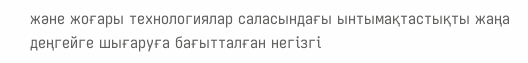және жоғары технологиялар саласындағы ынтымақтастықты жаңа деңгейге шығаруға бағытталған негізгі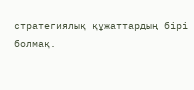стратегиялық құжаттардың бірі болмақ.